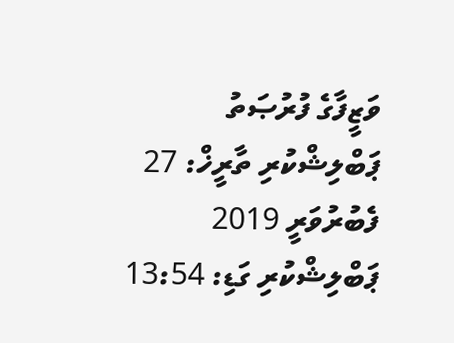ވަޒީފާގެ ފުރުޞަތު
ޕަބްލިޝްކުރި ތާރީޚް: 27 ފެބުރުވަރީ 2019
ޕަބްލިޝްކުރި ގަޑި: 13:54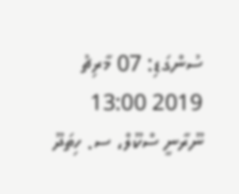ސުންގަޑި: 07 މާރިޗު 2019 13:00
ނޫރާނީ ސްކޫލް، ސ. ހިތަދޫ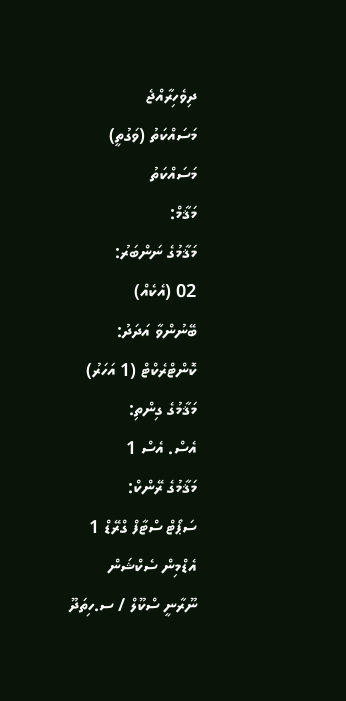ދިވެހިރާއްޖެ
މަސައްކަތު (ވަގުތީ)
މަސައްކަތު
މަޤާމް:
މަޤާމުގެ ނަންބަރު:
02 (އެކެއް)
ބޭނުންވާ އަދަދު:
ކޮންޓްރެކްޓް (1 އަހަރު)
މަޤާމުގެ ގިންތި:
އެސް. އެސް 1
މަޤާމުގެ ރޭންކް:
ސަޕޯޓް ސްޓާފް ގްރޭޑް 1
އެޑްމިން ސެކްޝަން
ނޫރާނީ ސްކޫލް / ސ.ހިތަދޫ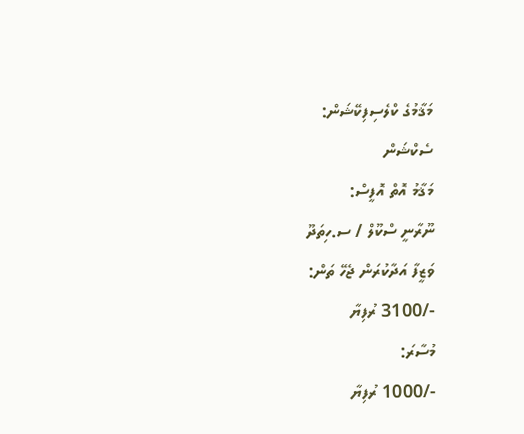މަޤާމުގެ ކްލެސިފިކޭޝަން:
ސެކްޝަން
މަޤާމު އޮތް އޮފީސް:
ނޫރާނީ ސްކޫލް / ސ.ހިތަދޫ
ވަޒީފާ އަދާކުރަން ޖެހޭ ތަން:
-/3100 ރުފިޔާ
މުސާރަ:
-/1000 ރުފިޔާ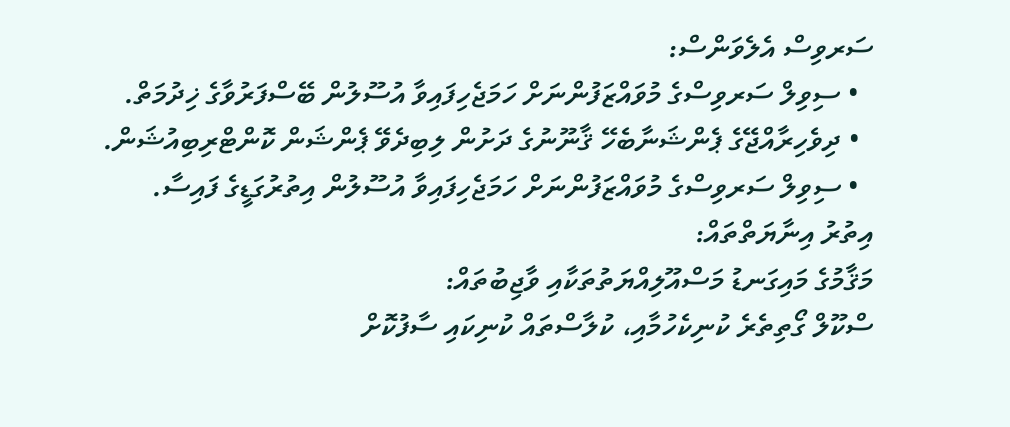ސަރވިސް އެލެވަންސް:
  • ސިވިލް ސަރވިސްގެ މުވައްޒަފުންނަށް ހަމަޖެހިފައިވާ އުސޫލުން ބޭސްފަރުވާގެ ޚިދުމަތް.
  • ދިވެހިރާއްޖޭގެ ޕެންޝަނާބެހޭ ޤާނޫނުގެ ދަށުން ލިބިދެވޭ ޕެންޝަން ކޮންޓްރިބިއުޝަން.
  • ސިވިލް ސަރވިސްގެ މުވައްޒަފުންނަށް ހަމަޖެހިފައިވާ އުސޫލުން އިތުރުގަޑީގެ ފައިސާ.
އިތުރު އިނާޔަތްތައް:
މަޤާމުގެ މައިގަނޑު މަސްއޫލިއްޔަތުތަކާއި ވާޖިބުތައް:
ސްކޫލް ގޯތިތެރެ ކުނިކެހުމާއި، ކުލާސްތައް ކުނިކައި ސާފުކޮށް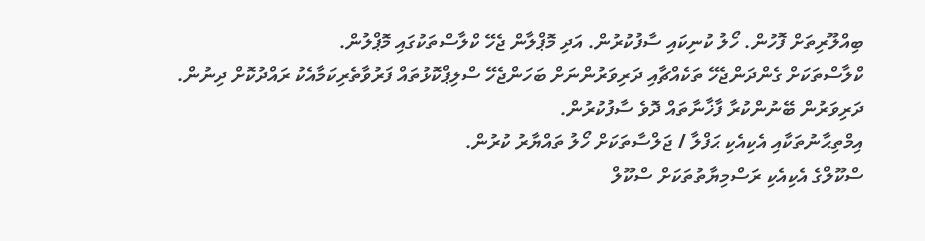ބިއްލޫރިތަށް ފޮހުން. ހޯލު ކުނިކައި ސާފުކުރުން. އަދި މޮޕްލާން ޖެހޭ ކްލާސްތަކުގައި މޮޕްލުން.
ކްލާސްތަކަށް ގެންދަންޖެހޭ ތަކެއްޗާއި ދަރިވަރުންނަށް ބަހަންޖެހޭ ސްލިޕްކޮޅުތައް ފަރުވާތެރިކަމާއެކު ރައްދުކޮށް ދިނުން.
ދަރިވަރުން ބޭނުންކުރާ ފާޚާނާތައް ދޮވެ ސާފުކުރުން.
އިމްތިޙާނުތަކާއި އެކިއެކި ޙަފްލާ / ޖަލްސާތަކަށް ހޯލު ތައްޔާރު ކުރުން.
ސްކޫލްގެ އެކިއެކި ރަސްމިޔާތުތަކަށް ސްކޫލް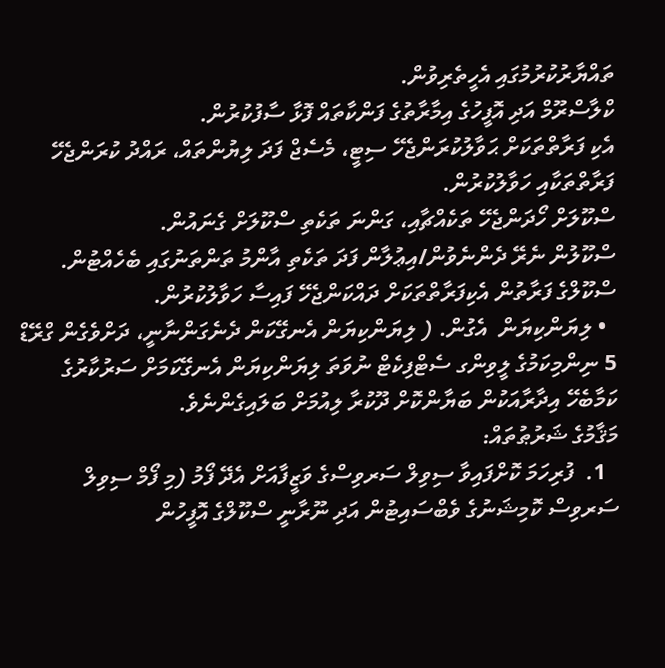ތައްޔާރުކުރުމުގައި އެހީތެރިވުން.
ކްލާސްރޫމް އަދި އޮފީހުގެ އިމާރާތުގެ ފަންކާތައް ފޮޅާ ސާފުކުރުން.
އެކި ފަރާތްތަކަށް ޙަވާލުކުރަންޖެހޭ ސިޓީ، މެސެޖް ފަދަ ލިޔުންތައް، ރައްދު ކުރަންޖެހޭ ފަރާތްތަކާއި ހަވާލުކުރުން.
ސްކޫލަށް ހޯދަންޖެހޭ ތަކެއްޗާއި، ގަންނަ ތަކެތި ސްކޫލަށް ގެނައުން.
ސްކޫލުން ނެރޭ ދެންނެވުން/އިޢުލާން ފަދަ ތަކެތި އާންމު ތަންތަނުގައި ބެހެއްޓުން.
ސްކޫލްގެ ފަރާތުން އެކިފަރާތްތަކަށް ދައްކަންޖެހޭ ފައިސާ ހަވާލުކުރުން.
  • ލިޔަންކިޔަން  އެގުން. ( ލިޔަންކިޔަން އެނގޭކަން ދެނެގަންނާނީ، ދަށްވެގެން ގްރޭޑް 5 ނިންމިކަމުގެ ލީވިންގ ސެޓްފިކެޓް ނުވަތަ ލިޔަންކިޔަން އެނގޭކަމަށް ސަރުކާރުގެ ކަމާބެހޭ އިދާރާއަކުން ބަޔާންކޮށް ދޫކުރާ ލިއުމަށް ބަލައިގެންނެވެ.
މަޤާމުގެ ޝަރުޠުތައް:
  1.  ފުރިހަމަ ކޮށްފައިވާ ސިވިލް ސަރވިސްގެ ވަޒީފާއަށް އެދޭ ފޯމު (މި ފޯމް ސިވިލް ސަރވިސް ކޮމިޝަނުގެ ވެބްސައިޓުން އަދި ނޫރާނީ ސްކޫލްގެ އޮފީހުން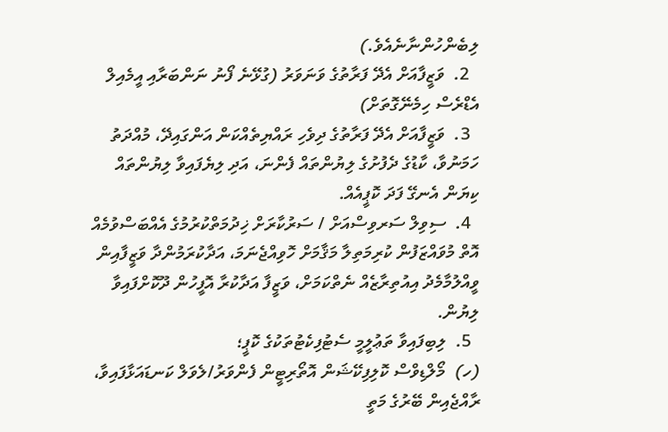ލިބެންހުންނާނެއެވެ.)
  2.  ވަޒީފާއަށް އެދޭ ފަރާތުގެ ވަނަވަރު (ގުޅޭނެ ފޯނު ނަންބަރާއި އީމެއިލް އެޑްރެސް ހިމެނޭގޮތަށް)
  3.  ވަޒީފާއަށް އެދޭ ފަރާތުގެ ދިވެހި ރައްޔިތެއްކަން އަންގައިދޭ، މުއްދަތު ހަމަނުވާ، ކާޑުގެ ދެފުށުގެ ލިޔުންތައް ފެންނަ، އަދި ލިޔެފައިވާ ލިޔުންތައް ކިޔަން އެނގޭ ފަދަ ކޮޕީއެއް.
  4.  ސިވިލް ސަރވިސްއަށް / ސަރުކާރަށް ޚިދުމަތްކުރުމުގެ އެއްބަސްވުމެއް އޮތް މުވައްޒަފުން ކުރިމަތިލާ މަޤާމަށް ހޮވިއްޖެނަމަ، އަދާކުރަމުންދާ ވަޒީފާއިން ވީއްލުމާމެދު އިއުތިރާޒެއް ނެތްކަމަށް، ވަޒީފާ އަދާކުރާ އޮފީހުން ދޫކޮށްފައިވާ ލިޔުން.
  5.  ލިބިފައިވާ ތަޢުލީމީ ސެޓުފިކެޓުތަކުގެ ކޮޕީ؛
(ހ)  މޯލްޑިވްސް ކޮލިފިކޭޝަން އޮތޯރިޓީން ފެންވަރު/ލެވަލް ކަނޑައަޅާފައިވާ، ރާއްޖެއިން ބޭރުގެ މަތީ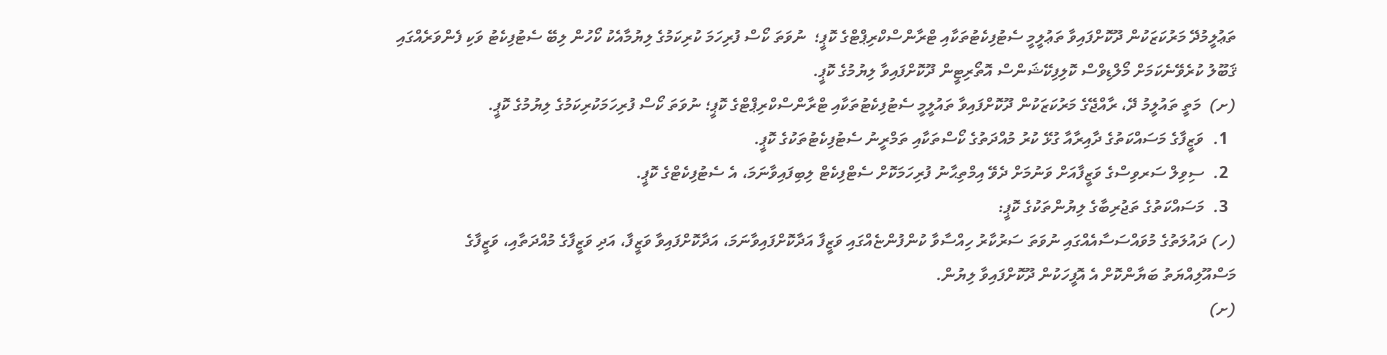ތަޢުލީމުދޭ މަރުކަޒަކުން ދޫކޮށްފައިވާ ތަޢުލީމީ ސެޓުފިކެޓުތަކާއި ޓްރާންސްކްރިޕްޓްގެ ކޮޕީ؛  ނުވަތަ ކޯސް ފުރިހަމަ ކުރިކަމުގެ ލިޔުމާއެކު ކޯހުން ލިބޭ ސެޓުފިކެޓު ވަކި ފެންވަރެއްގައި ޤަބޫލު ކުރެވޭނެކަމަށް މޯލްޑިވްސް ކޮލިފިކޭޝަންސް އޮތޯރިޓީން ދޫކޮށްފައިވާ ލިޔުމުގެ ކޮޕީ.
(ށ)  މަތީ ތައުލީމު ދޭ، ރާއްޖޭގެ މަރުކަޒަކުން ދޫކޮށްފައިވާ ތައުލީމީ ސެޓުފިކެޓުތަކާއި ޓްރާންސްކްރިޕްޓްގެ ކޮޕީ؛ ނުވަތަ ކޯސް ފުރިހަމަކުރިކަމުގެ ލިޔުމުގެ ކޮޕީ.
  1.  ވަޒީފާގެ މަސައްކަތުގެ ދާއިރާއާ ގުޅޭ ކުރު މުއްދަތުގެ ކޯސްތަކާއި ތަމްރީނު ސެޓުފިކެޓުތަކުގެ ކޮޕީ.
  2.  ސިވިލް ސަރވިސްގެ ވަޒީފާއަށް ވަނުމަށް ދެވޭ އިމްތިޙާނު ފުރިހަމަކޮށް ސެޓްފިކެޓް ލިބިފައިވާނަމަ، އެ ސެޓުފިކެޓްގެ ކޮޕީ.
  3.  މަސައްކަތުގެ ތަޖުރިބާގެ ލިޔުންތަކުގެ ކޮޕީ:
(ހ) ދައުލަތުގެ މުވައްސަސާއެއްގައި ނުވަތަ ސަރުކާރު ހިއްސާވާ ކުންފުންޏެއްގައި ވަޒީފާ އަދާކޮށްފައިވާނަމަ، އަދާކޮށްފައިވާ ވަޒީފާ، އަދި ވަޒީފާގެ މުއްދަތާއި، ވަޒީފާގެ މަސްއޫލިއްޔަތު ބަޔާންކޮށް އެ އޮފީހަކުން ދޫކޮށްފައިވާ ލިޔުން.
(ށ)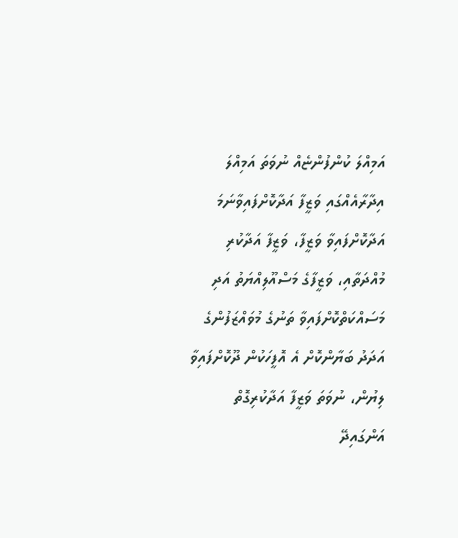އަމިއްލަ ކުންފުންޏެއް ނުވަތަ އަމިއްލަ އިދާރާއެއްގައި ވަޒީފާ އަދާކޮށްފައިވާނަމަ އަދާކޮށްފައިވާ ވަޒީފާ، ވަޒީފާ އަދާކުރި މުއްދަތާއި، ވަޒީފާގެ މަސްއޫލިއްޔަތު އަދި މަސައްކަތްކޮށްފައިވާ ތަނުގެ މުވައްޒަފުންގެ އަދަދު ބަޔާންކޮށް އެ އޮފީހަކުން ދޫކޮށްފައިވާ ލިޔުން، ނުވަތަ ވަޒީފާ އަދާކުރިގޮތް އަންގައިދޭ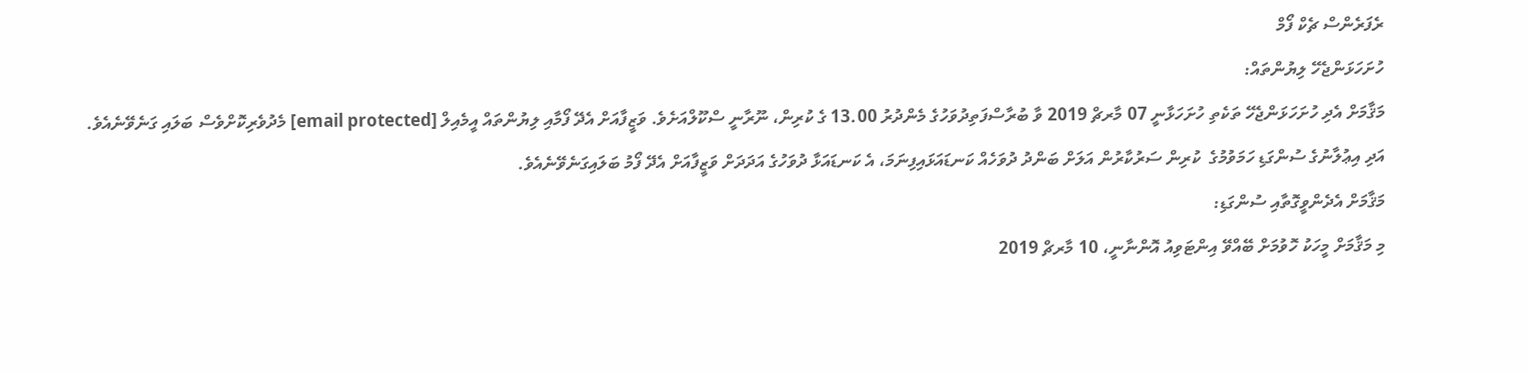ރެފަރެންސް ޗެކް ފޯމް
ހުށަހަޅަންޖެހޭ ލިޔުންތައް:
މަޤާމަށް އެދި ހުށަހަޅަންޖެހޭ ތަކެތި ހުށަހަޅާނީ 07 މާރޗް 2019 ވާ ބުރާސްފަތިދުވަހުގެ މެންދުރު 13.00 ގެ ކުރިން، ނޫރާނީ ސްކޫލްއަށެވެ. ވަޒީފާއަށް އެދޭ ފޯމާއި ލިޔުންތައް އީމެއިލް [email protected] މެދުވެރިކޮށްވެސް ބަލައި ގަނެވޭނެއެވެ. އަދި އިޢުލާނުގެ ސުންގަޑި ހަމަވުމުގެ  ކުރިން ސަރުކާރުން އަލަށް ބަންދު ދުވަހެއް ކަނޑައަޅައިފިނަމަ، އެ ކަނޑައަޅާ ދުވަހުގެ އަދަދަށް ވަޒީފާއަށް އެދޭ ފޯމު ބަލައިގަނެވޭނެއެވެ.
މަޤާމަށް އެދެންވީގޮތާއި ސުންގަޑި:
މި މަޤާމަށް މީހަކު ހޮވުމަށް ބޭއްވޭ އިންޓަވިއު އޮންނާނީ، 10 މާރޗް 2019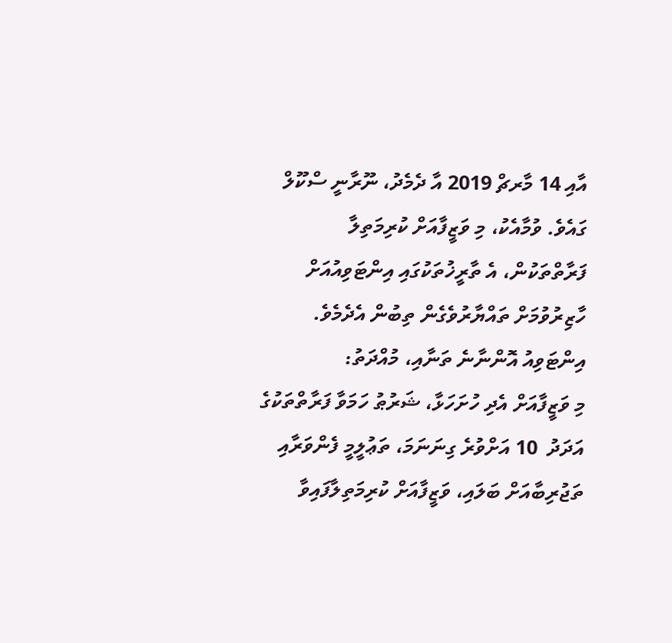އާއި 14 މާރޗް 2019 އާ ދެމެދު، ނޫރާނީ ސްކޫލް ގައެވެ. ވުމާއެކު، މި ވަޒީފާއަށް ކުރިމަތިލާ ފަރާތްތަކުން، އެ ތާރީޚުތަކުގައި އިންޓަވިއުއަށް ހާޒިރުވުމަށް ތައްޔާރުވެގެން ތިބުން އެދެމެވެ.
އިންޓަވިއު އޮންނާނެ ތަނާއި، މުއްދަތު:
މި ވަޒީފާއަށް އެދި ހުށަހަޅާ، ޝަރުޠު ހަމަވާ ފަރާތްތަކުގެ އަދަދު  10 އަށްވުރެ ގިނަނަމަ، ތަޢުލީމީ ފެންވަރާއި ތަޖުރިބާއަށް ބަލައި، ވަޒީފާއަށް ކުރިމަތިލާފައިވާ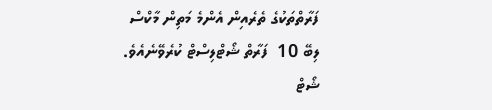ފަރާތްތަކުގެ ތެރެއިން އެންމެ މަތިން މާކްސް ލިބޭ 10  ފަރާތް ޝޯޓްލިސްޓް ކުރެވޭނެއެވެ.
ޝޯޓް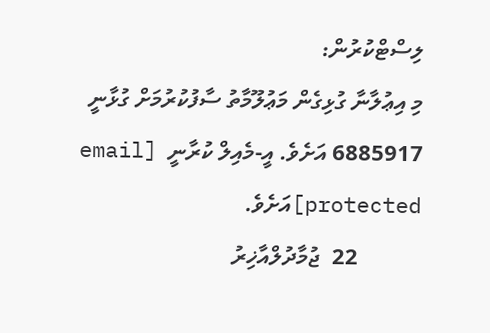ލިސްޓްކުރުން:
މި އިޢުލާނާ ގުޅިގެން މަޢުލޫމާތު ސާފުކުރުމަށް ގުޅާނީ 6885917 އަށެވެ. އީ-މެއިލް ކުރާނީ  [email protected]އަށެވެ.
           22  ޖުމާދުލްއާޚިރު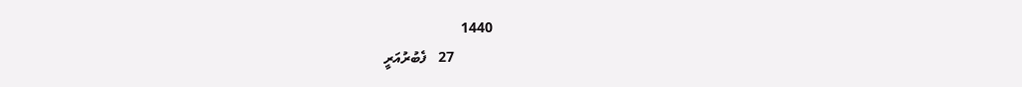1440
           27   ފެބުރުއަރީ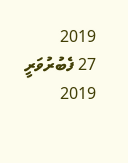2019
27 ފެބުރުވަރީ 2019